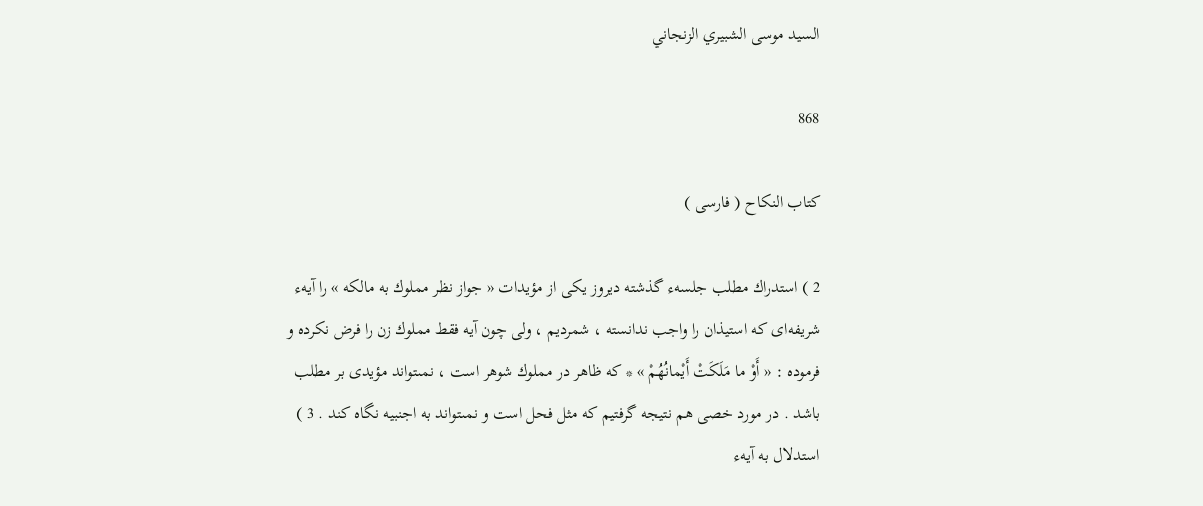السيد موسى الشبيري الزنجاني

868

كتاب النكاح ( فارسى )

2 ) استدراك مطلب جلسهء گذشته ديروز يكى از مؤيدات « جواز نظر مملوك به مالكه » را آيهء شريفه‌اى كه استيذان را واجب ندانسته ، شمرديم ، ولى چون آيه فقط مملوك زن را فرض نكرده و فرموده : « أَوْ ما مَلَكَتْ أَيْمانُهُمْ » * كه ظاهر در مملوك شوهر است ، نمىتواند مؤيدى بر مطلب باشد . در مورد خصى هم نتيجه گرفتيم كه مثل فحل است و نمىتواند به اجنبيه نگاه كند . 3 ) استدلال به آيهء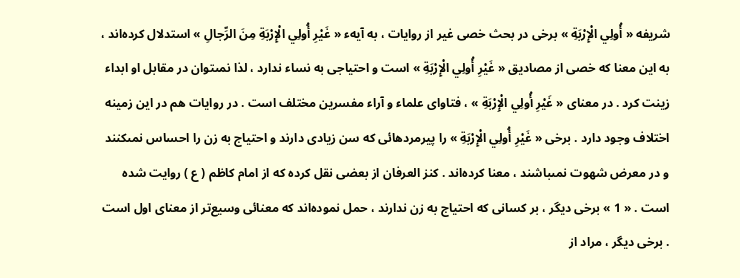شريفه « أُولِي الْإِرْبَةِ » برخى در بحث خصى غير از روايات ، به آيهء « غَيْرِ أُولِي الْإِرْبَةِ مِنَ الرِّجالِ » استدلال كرده‌اند ، به اين معنا كه خصى از مصاديق « غَيْرِ أُولِي الْإِرْبَةِ » است و احتياجى به نساء ندارد ، لذا نمىتوان در مقابل او ابداء زينت كرد . در معناى « غَيْرِ أُولِي الْإِرْبَةِ » ، فتاواى علماء و آراء مفسرين مختلف است . در روايات هم در اين زمينه اختلاف وجود دارد . برخى « غَيْرِ أُولِي الْإِرْبَةِ » را پيرمردهائى كه سن زيادى دارند و احتياج به زن را احساس نمىكنند و در معرض شهوت نمىباشند ، معنا كرده‌اند . كنز العرفان از بعضى نقل كرده كه از امام كاظم ( ع ) روايت شده است . « 1 » برخى ديگر ، بر كسانى كه احتياج به زن ندارند ، حمل نموده‌اند كه معنائى وسيع‌تر از معناى اول است . برخى ديگر ، مراد از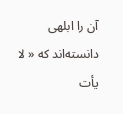آن را ابلهى دانسته‌اند كه « لا يأت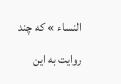النساء » كه چند روايت به اين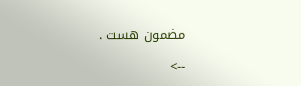مضمون هست .

-->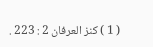( 1 ) كنز العرفان 2 : 223 .